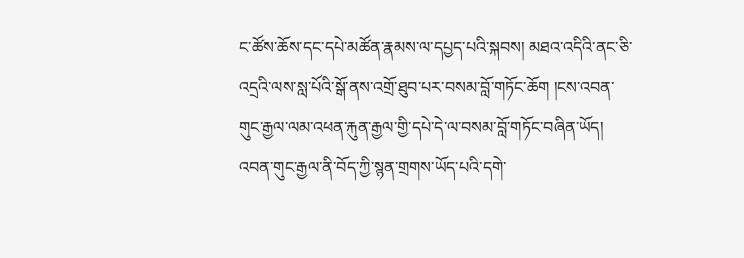ང་ཚོས་ཆོས་དང་དཔེ་མཚོན་རྣམས་ལ་དཔྱད་པའི་སྐབས། མཐའ་འདིའི་ནང་ཅི་འདྲའི་ལས་སླ་པོའི་སྒོ་ནས་འགྲོ་ཐུབ་པར་བསམ་བློ་གཏོང་ཆོག །ངས་འབན་གུང་རྒྱལ་ལམ་འཕན་རྐུན་རྒྱལ་གྱི་དཔེ་དེ་ལ་བསམ་བློ་གཏོང་བཞིན་ཡོད། འབན་གུང་རྒྱལ་ནི་བོད་ཀྱི་སྙན་གྲགས་ཡོད་པའི་དགེ་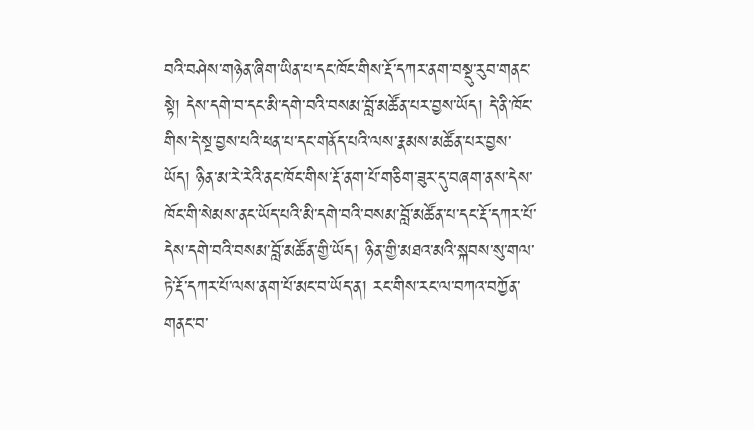བའི་བཤེས་གཉེན་ཞིག་ཡིན་པ་དང་ཁོང་གིས་རྡོ་དཀར་ནག་བསྡུ་རུབ་གནང་སྟེ། དེས་དགེ་བ་དང་མི་དགེ་བའི་བསམ་བློ་མཚོན་པར་བྱས་ཡོད། དེ་ནི་ཁོང་གིས་དེ་སྔ་བྱས་པའི་ཕན་པ་དང་གནོད་པའི་ལས་རྣམས་མཚོན་པར་བྱས་ཡོད། ཉིན་མ་རེ་རེའི་ནང་ཁོང་གིས་རྡོ་ནག་པོ་གཅིག་ཟུར་དུ་བཞག་ནས་དེས་ཁོང་གི་སེམས་ནང་ཡོད་པའི་མི་དགེ་བའི་བསམ་བློ་མཚོན་པ་དང་རྡོ་དཀར་པོ་དེས་དགེ་བའི་བསམ་བློ་མཚོན་གྱི་ཡོད། ཉིན་གྱི་མཐའ་མའི་སྐབས་སུ་གལ་ཏེ་རྡོ་དཀར་པོ་ལས་ནག་པོ་མང་བ་ཡོད་ན། རང་གིས་རང་ལ་བཀའ་བཀྱོན་གནང་བ་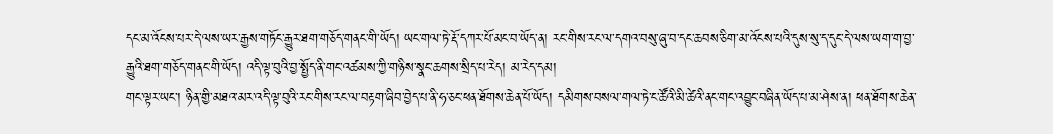དང་མ་འོངས་པར་དེ་ལས་ཡར་རྒྱས་གཏོང་རྒྱུར་ཐག་གཅོད་གནང་གི་ཡོད། ཡང་གལ་ཏེ་རྡོ་དཀར་པོ་མང་བ་ཡོད་ན། རང་གིས་རང་ལ་དགའ་བསུ་ཞུ་བ་དང་ཆབས་ཅིག་མ་འོངས་པའི་དུས་སུ་ད་དུང་དེ་ལས་ཡག་ག་བྱ་རྒྱུའི་ཐག་གཅོད་གནང་གི་ཡོད། འདི་ལྟ་བུའི་བྱ་སྤྱོད་ནི་གང་འཚམས་ཀྱི་གཉིས་སྣང་ཆགས་སྲིད་པ་རེད། མ་རེད་དམ།
གང་ལྟར་ཡང་། ཉིན་གྱི་མཐའ་མར་འདི་ལྟ་བུའི་རང་གིས་རང་ལ་བརྟག་ཞིབ་བྱེད་པ་ནི་ཧ་ཅང་ཕན་ཐོགས་ཆེན་པོ་ཡོད། དམིགས་བསལ་གལ་ཏེ་ང་ཚོའི་མི་ཚེའི་ནང་གང་འབྱུང་བཞིན་ཡོད་པ་མ་ཤེས་ན། ཕན་ཐོགས་ཆེན་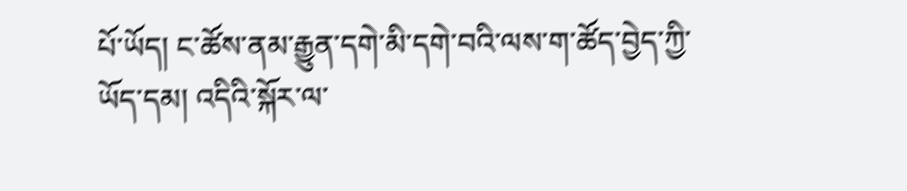པོ་ཡོད། ང་ཚོས་ནམ་རྒྱུན་དགེ་མི་དགེ་བའི་ལས་ག་ཚོད་བྱེད་ཀྱི་ཡོད་དམ། འདིའི་སྐོར་ལ་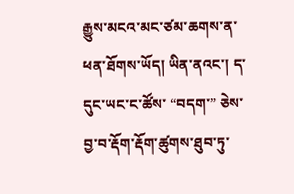རྒྱུས་མངའ་མང་ཙམ་ཆགས་ན་ཕན་ཐོགས་ཡོད། ཡིན་ནའང་། ད་དུང་ཡང་ང་ཚོས་ “བདག་” ཅེས་བྱ་བ་རྡོག་རྡོག་ཚུགས་ཐུབ་ཏུ་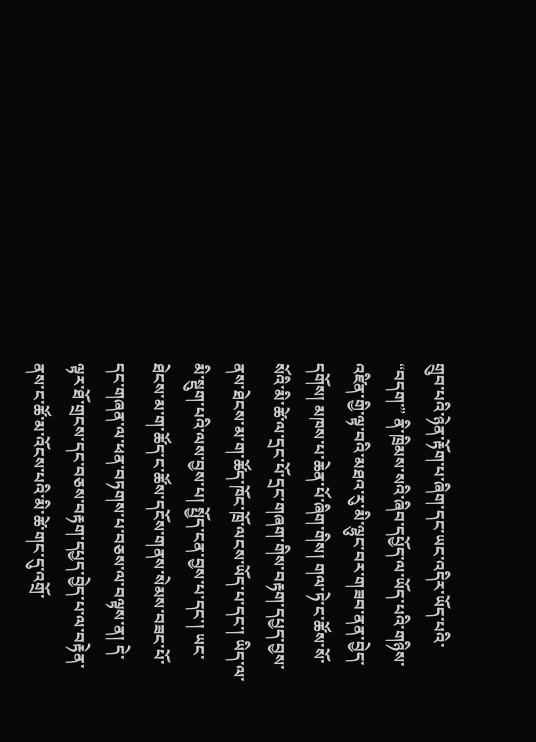གྲུབ་པའི་ཉེན་རྟོག་པ་ཞིག་དང་ཡང་འདིར་ཡོད་པའི་ “བདག་” ནི་ཁྲིམས་སའི་ཞིབ་དཔྱོད་ལ་ཡོད་པའི་གཉིས་འཛིན་གྱི་ལྟ་བའི་མཐའ་རུ་མི་ལྷུང་བར་གཟབ་ནན་བྱེད་དགོས། མཁས་པ་ཆེན་པོ་ཞིག་གིས། གལ་ཏེ་ང་ཚོས་སོ་སོའི་མི་ཚེ་ལ་དྲང་པོ་དྲང་གཞག་གིས་བརྟག་དཔྱད་བྱས་ནས་ཐེངས་མ་ག་ཚོད་ཁོང་ཁྲོ་ལངས་ཡོད་པ་དང་། ཡིད་ལ་མི་སྡུག་པའི་ལས་བྱས་པ། སྤྱོད་ངན་བྱས་པ་དང་། ཡང་ཐེངས་མ་ག་ཚོད་ང་ཚོས་དངོས་གནས་སེམས་བཟང་པོ་དང་གཞན་ལ་ཕན་བཏགས་པ་བཅས་ལ་བལྟས་ན། དེ་ལྟར་ཐོ་གྲངས་དང་བཅས་བརྟག་དཔྱད་བྱེད་པ་ལ་བརྟེན་ནས་ང་ཚོ་མ་འོངས་པའི་མི་ཚེ་གང་དུ་འགྲོ་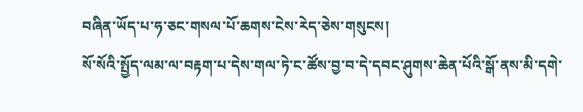བཞིན་ཡོད་པ་ཧ་ཅང་གསལ་པོ་ཆགས་ངེས་རེད་ཅེས་གསུངས།
སོ་སོའི་སྤྱོད་ལམ་ལ་བརྟག་པ་དེས་གལ་ཏེ་ང་ཚོས་བྱ་བ་དེ་དབང་ཤུགས་ཆེན་པོའི་སྒོ་ནས་མི་དགེ་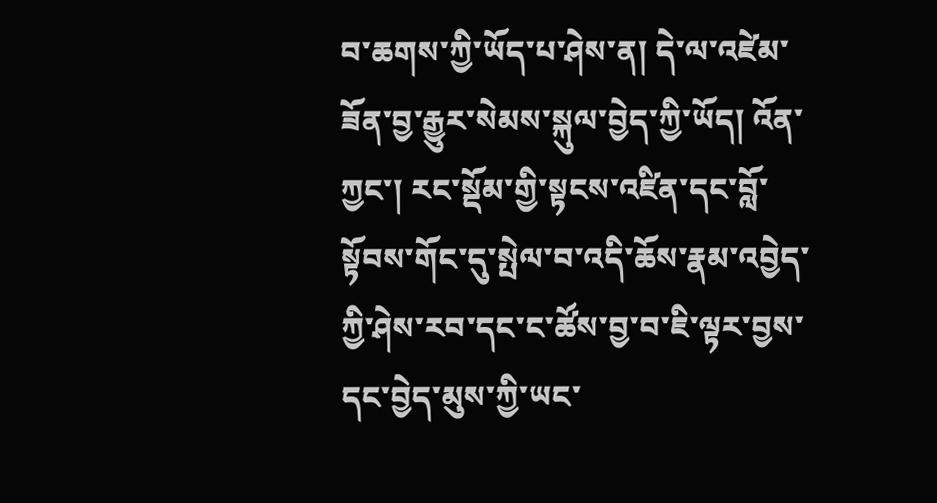བ་ཆགས་ཀྱི་ཡོད་པ་ཤེས་ན། དེ་ལ་འཛེམ་ཟོན་བྱ་རྒྱུར་སེམས་སྐུལ་བྱེད་ཀྱི་ཡོད། འོན་ཀྱང་། རང་སྡོམ་གྱི་སྟངས་འཛིན་དང་བློ་སྟོབས་གོང་དུ་སྤེལ་བ་འདི་ཆོས་རྣམ་འབྱེད་ཀྱི་ཤེས་རབ་དང་ང་ཚོས་བྱ་བ་ཇི་ལྟར་བྱས་དང་བྱེད་མུས་ཀྱི་ཡང་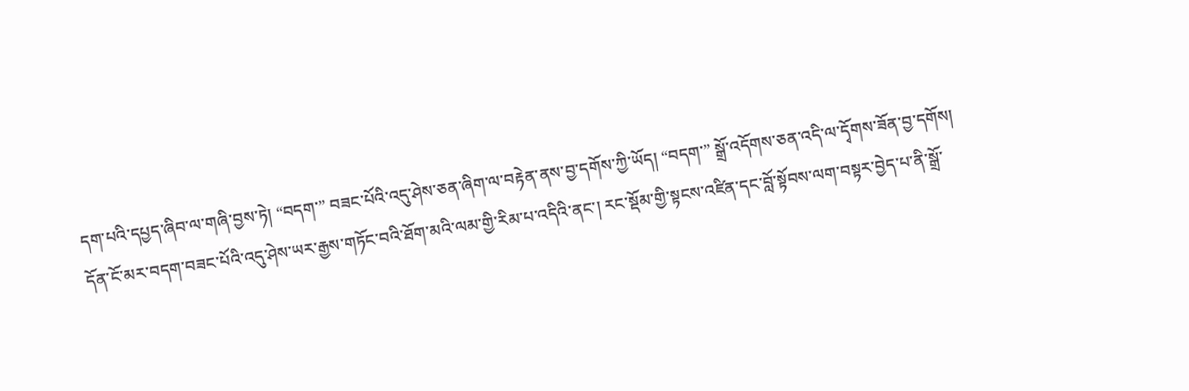དག་པའི་དཔྱད་ཞིབ་ལ་གཞི་བྱས་ཏེ། “བདག་” བཟང་པོའི་འདུ་ཤེས་ཅན་ཞིག་ལ་བརྟེན་ནས་བྱ་དགོས་ཀྱི་ཡོད། “བདག་” སྒྲོ་འདོགས་ཅན་འདི་ལ་དྭོགས་ཟོན་བྱ་དགོས།
དོན་ངོ་མར་བདག་བཟང་པོའི་འདུ་ཤེས་ཡར་རྒྱས་གཏོང་བའི་ཐོག་མའི་ལམ་གྱི་རིམ་པ་འདིའི་ནང་། རང་སྡོམ་གྱི་སྟངས་འཛིན་དང་བློ་སྟོབས་ལག་བསྟར་བྱེད་པ་ནི་སྒྲོ་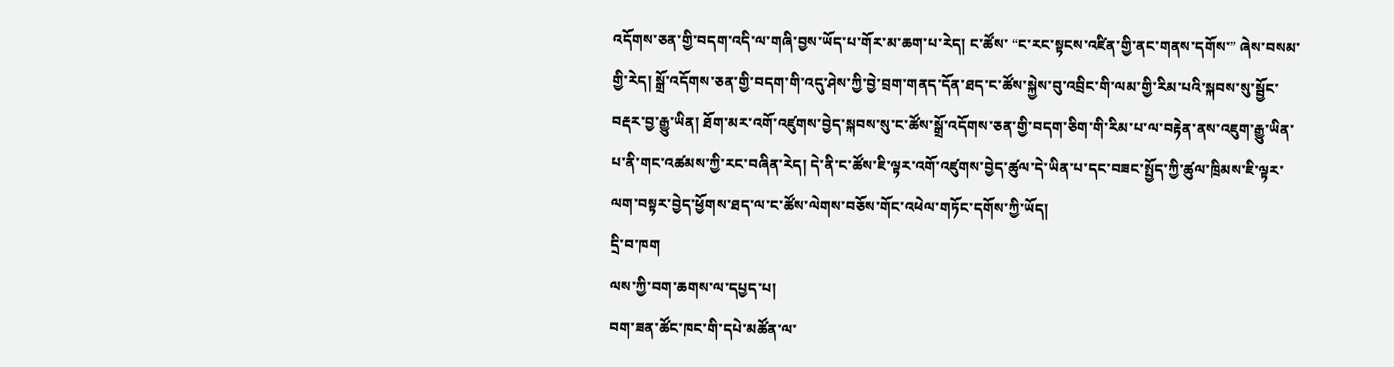འདོགས་ཅན་གྱི་བདག་འདི་ལ་གཞི་བྱས་ཡོད་པ་གོར་མ་ཆག་པ་རེད། ང་ཚོས་ “ང་རང་སྟངས་འཛིན་གྱི་ནང་གནས་དགོས་” ཞེས་བསམ་གྱི་རེད། སྒྲོ་འདོགས་ཅན་གྱི་བདག་གི་འདུ་ཤེས་ཀྱི་བྱེ་བྲག་གནད་དོན་ཐད་ང་ཚོས་སྐྱེས་བུ་འབྲིང་གི་ལམ་གྱི་རིམ་པའི་སྐབས་སུ་སྦྱོང་བརྡར་བྱ་རྒྱུ་ཡིན། ཐོག་མར་འགོ་འཛུགས་བྱེད་སྐབས་སུ་ང་ཚོས་སྒྲོ་འདོགས་ཅན་གྱི་བདག་ཅིག་གི་རིམ་པ་ལ་བརྟེན་ནས་འཇུག་རྒྱུ་ཡིན་པ་ནི་གང་འཚམས་ཀྱི་རང་བཞིན་རེད། དེ་ནི་ང་ཚོས་ཇི་ལྟར་འགོ་འཛུགས་བྱེད་ཚུལ་དེ་ཡིན་པ་དང་བཟང་སྤྱོད་ཀྱི་ཚུལ་ཁྲིམས་ཇི་ལྟར་ལག་བསྟར་བྱེད་ཕྱོགས་ཐད་ལ་ང་ཚོས་ལེགས་བཅོས་གོང་འཕེལ་གཏོང་དགོས་ཀྱི་ཡོད།
དྲི་བ་ཁག
ལས་ཀྱི་བག་ཆགས་ལ་དཔྱད་པ།
བག་ཟན་ཚོང་ཁང་གི་དཔེ་མཚོན་ལ་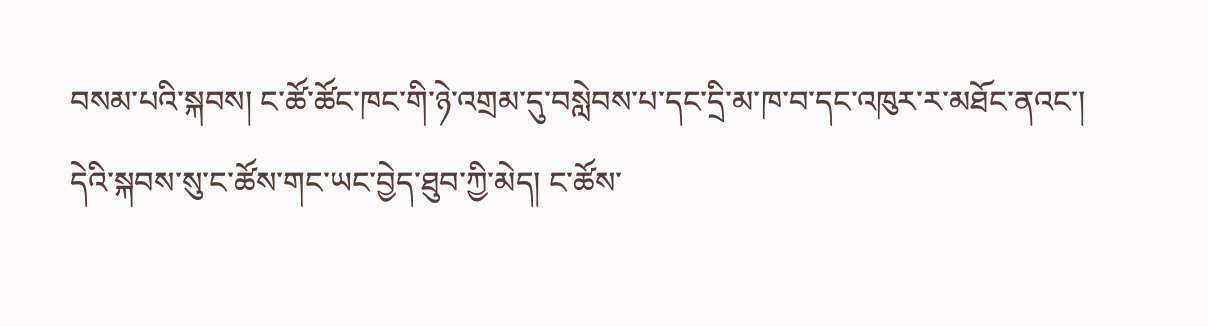བསམ་པའི་སྐབས། ང་ཚོ་ཚོང་ཁང་གི་ཉེ་འགྲམ་དུ་བསླེབས་པ་དང་དྲི་མ་ཁ་བ་དང་འཁུར་ར་མཐོང་ནའང་། དེའི་སྐབས་སུ་ང་ཚོས་གང་ཡང་བྱེད་ཐུབ་ཀྱི་མེད། ང་ཚོས་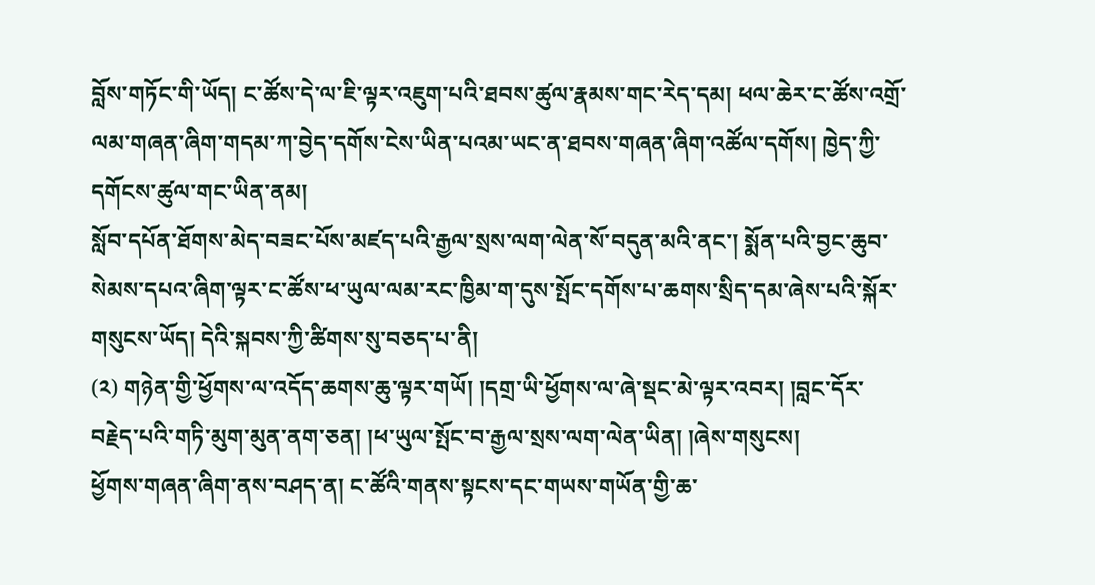བློས་གཏོང་གི་ཡོད། ང་ཚོས་དེ་ལ་ཇི་ལྟར་འཇུག་པའི་ཐབས་ཚུལ་རྣམས་གང་རེད་དམ། ཕལ་ཆེར་ང་ཚོས་འགྲོ་ལམ་གཞན་ཞིག་གདམ་ཀ་བྱེད་དགོས་ངེས་ཡིན་པའམ་ཡང་ན་ཐབས་གཞན་ཞིག་འཚོལ་དགོས། ཁྱེད་ཀྱི་དགོངས་ཚུལ་གང་ཡིན་ནམ།
སློབ་དཔོན་ཐོགས་མེད་བཟང་པོས་མཛད་པའི་རྒྱལ་སྲས་ལག་ལེན་སོ་བདུན་མའི་ནང་། སྨོན་པའི་བྱང་ཆུབ་སེམས་དཔའ་ཞིག་ལྟར་ང་ཚོས་ཕ་ཡུལ་ལམ་རང་ཁྱིམ་ག་དུས་སྤོང་དགོས་པ་ཆགས་སྲིད་དམ་ཞེས་པའི་སྐོར་གསུངས་ཡོད། དེའི་སྐབས་ཀྱི་ཚིགས་སུ་བཅད་པ་ནི།
(༢) གཉེན་གྱི་ཕྱོགས་ལ་འདོད་ཆགས་ཆུ་ལྟར་གཡོ། །དགྲ་ཡི་ཕྱོགས་ལ་ཞེ་སྡང་མེ་ལྟར་འབར། །བླང་དོར་བརྗེད་པའི་གཏི་མུག་མུན་ནག་ཅན། །ཕ་ཡུལ་སྤོང་བ་རྒྱལ་སྲས་ལག་ལེན་ཡིན། །ཞེས་གསུངས།
ཕྱོགས་གཞན་ཞིག་ནས་བཤད་ན། ང་ཚོའི་གནས་སྟངས་དང་གཡས་གཡོན་གྱི་ཆ་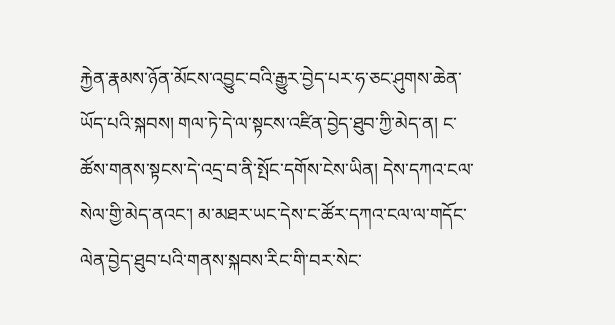རྐྱེན་རྣམས་ཉོན་མོངས་འབྱུང་བའི་རྒྱུར་བྱེད་པར་ཧ་ཅང་ཤུགས་ཆེན་ཡོད་པའི་སྐབས། གལ་ཏེ་དེ་ལ་སྟངས་འཛིན་བྱེད་ཐུབ་ཀྱི་མེད་ན། ང་ཚོས་གནས་སྟངས་དེ་འདྲ་བ་ནི་སྤོང་དགོས་ངེས་ཡིན། དེས་དཀའ་ངལ་སེལ་གྱི་མེད་ནའང་། མ་མཐར་ཡང་དེས་ང་ཚོར་དཀའ་ངལ་ལ་གདོང་ལེན་བྱེད་ཐུབ་པའི་གནས་སྐབས་རིང་གི་བར་སེང་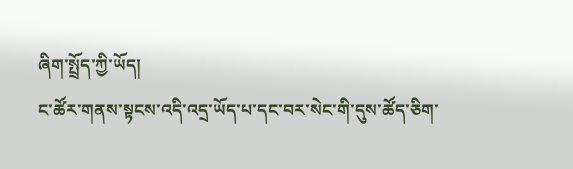ཞིག་སྤྲོད་ཀྱི་ཡོད།
ང་ཚོར་གནས་སྟངས་འདི་འདྲ་ཡོད་པ་དང་བར་སེང་གི་དུས་ཚོད་ཅིག་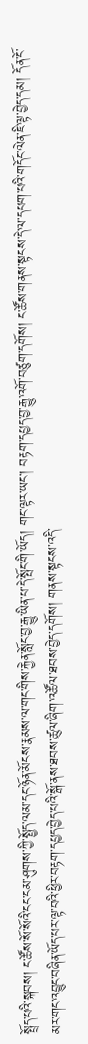སྤྲོད་པའི་སྐབས། ང་ཚོས་སོ་སོའི་ངང་ངམ་ཤུགས་ཀྱི་སྤྱོད་ལམ་དང་ཉོན་མོངས་རྣམས་ལ་གང་གིས་རྐྱེན་སློང་བྱ་རྒྱུ་ཡིན་པ་དེ་སྤོང་གི་ཡོད། གང་ལྟར་ཡང་། བརྟག་དཔྱད་བྱ་རྒྱུ་འགོ་བཙུག་དགོས། ང་ཚོས་གནས་སྟངས་དེ་ལ་དཔག་པའི་གདོང་ལེན་ཇི་ལྟ་བྱེད་དམ། དོན་ངོ་མར་གང་འབྱུང་བཞིན་ཡོད་པར་ལྟ་བའི་ཕྱིར་བརྟག་དཔྱད་བྱེད་པའི་སྒོ་ནས་ཐབས་ཚུལ་ཞིག་འཚོལ་ཐབས་བྱེད་དགོས། གནས་སྟངས་འདི་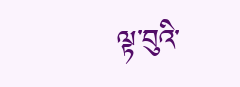ལྟ་བུའི་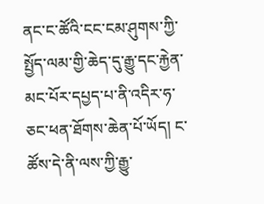ནང་ང་ཚོའི་ངང་ངམ་ཤུགས་ཀྱི་སྤྱོད་ལམ་གྱི་ཆེད་དུ་རྒྱུ་དང་རྐྱེན་མང་པོར་དཔྱད་པ་ནི་འདིར་ཧ་ཅང་ཕན་ཐོགས་ཆེན་པོ་ཡོད། ང་ཚོས་དེ་ནི་ལས་ཀྱི་རྒྱུ་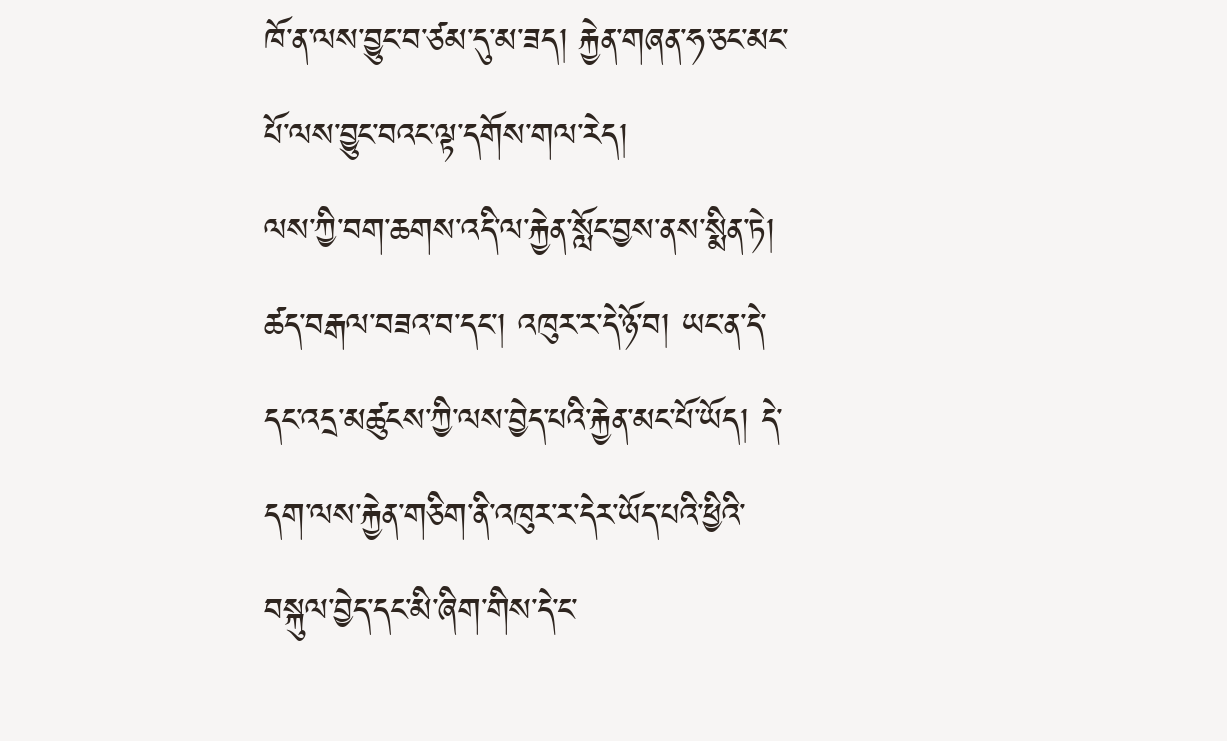ཁོ་ན་ལས་བྱུང་བ་ཙམ་དུ་མ་ཟད། རྐྱེན་གཞན་ཧ་ཅང་མང་པོ་ལས་བྱུང་བའང་ལྟ་དགོས་གལ་རེད།
ལས་ཀྱི་བག་ཆགས་འདི་ལ་རྐྱེན་སློང་བྱས་ནས་སྨིན་ཏེ། ཚད་བརྒལ་བཟའ་བ་དང་། འཁུར་ར་དེ་ཉོ་བ། ཡང་ན་དེ་དང་འདྲ་མཚུངས་ཀྱི་ལས་བྱེད་པའི་རྐྱེན་མང་པོ་ཡོད། དེ་དག་ལས་རྐྱེན་གཅིག་ནི་འཁུར་ར་དེར་ཡོད་པའི་ཕྱིའི་བསྐུལ་བྱེད་དང་མི་ཞིག་གིས་དེ་ང་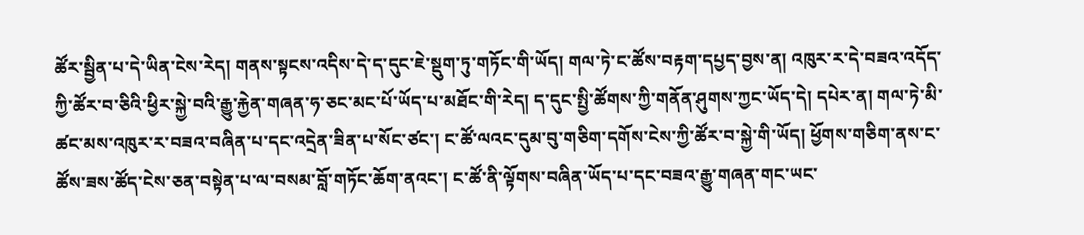ཚོར་སྦྱིན་པ་དེ་ཡིན་ངེས་རེད། གནས་སྟངས་འདིས་དེ་ད་དུང་ཇེ་སྡུག་ཏུ་གཏོང་གི་ཡོད། གལ་ཏེ་ང་ཚོས་བརྟག་དཔྱད་བྱས་ན། འཁུར་ར་དེ་བཟའ་འདོད་ཀྱི་ཚོར་བ་ཅིའི་ཕྱིར་སྐྱེ་བའི་རྒྱུ་རྐྱེན་གཞན་ཧ་ཅང་མང་པོ་ཡོད་པ་མཐོང་གི་རེད། ད་དུང་སྤྱི་ཚོགས་ཀྱི་གནོན་ཤུགས་ཀྱང་ཡོད་དེ། དཔེར་ན། གལ་ཏེ་མི་ཚང་མས་འཁུར་ར་བཟའ་བཞིན་པ་དང་འདྲེན་ཟིན་པ་སོང་ཙང་། ང་ཚོ་ལའང་དུམ་བུ་གཅིག་དགོས་ངེས་ཀྱི་ཚོར་བ་སྐྱེ་གི་ཡོད། ཕྱོགས་གཅིག་ནས་ང་ཚོས་ཟས་ཚོད་ངེས་ཅན་བསྟེན་པ་ལ་བསམ་བློ་གཏོང་ཆོག་ནའང་། ང་ཚོ་ནི་ལྟོགས་བཞིན་ཡོད་པ་དང་བཟའ་རྒྱུ་གཞན་གང་ཡང་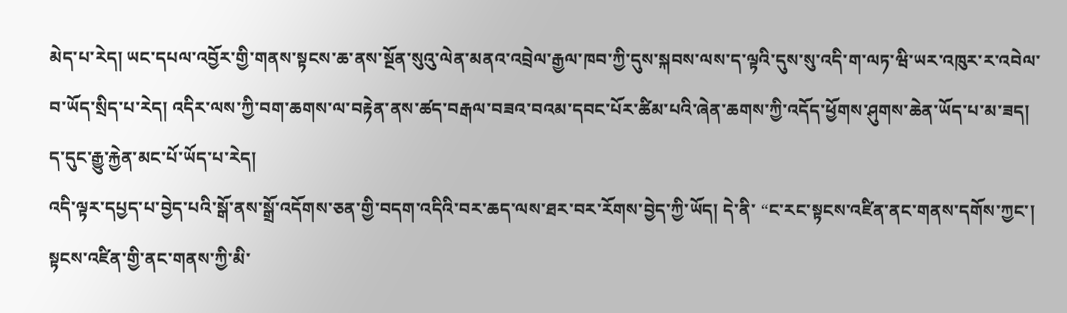མེད་པ་རེད། ཡང་དཔལ་འབྱོར་གྱི་གནས་སྟངས་ཆ་ནས་སྔོན་སུའུ་ལེན་མནའ་འབྲེལ་རྒྱལ་ཁབ་ཀྱི་དུས་སྐབས་ལས་ད་ལྟའི་དུས་སུ་འདི་ག་ལཏ་ཝི་ཡར་འཁུར་ར་འབེལ་བ་ཡོད་སྲིད་པ་རེད། འདིར་ལས་ཀྱི་བག་ཆགས་ལ་བརྟེན་ནས་ཚད་བརྒལ་བཟའ་བའམ་དབང་པོར་ཚིམ་པའི་ཞེན་ཆགས་ཀྱི་འདོད་ཕྱོགས་ཤུགས་ཆེན་ཡོད་པ་མ་ཟད། ད་དུང་རྒྱུ་རྐྱེན་མང་པོ་ཡོད་པ་རེད།
འདི་ལྟར་དཔྱད་པ་བྱེད་པའི་སྒོ་ནས་སྒྲོ་འདོགས་ཅན་གྱི་བདག་འདིའི་བར་ཆད་ལས་ཐར་བར་རོགས་བྱེད་ཀྱི་ཡོད། དེ་ནི་ “ང་རང་སྟངས་འཛིན་ནང་གནས་དགོས་ཀྱང་། སྟངས་འཛིན་གྱི་ནང་གནས་ཀྱི་མི་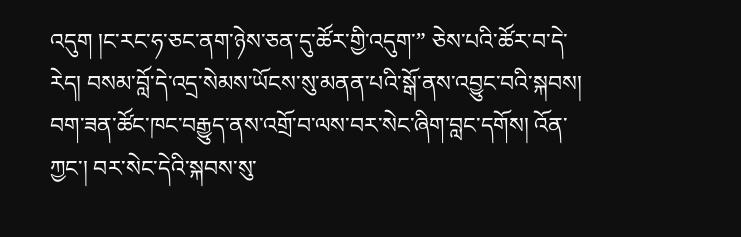འདུག །ང་རང་ཧ་ཅང་ནག་ཉེས་ཅན་དུ་ཚོར་གྱི་འདུག་” ཅེས་པའི་ཚོར་བ་དེ་རེད། བསམ་བློ་དེ་འདྲ་སེམས་ཡོངས་སུ་མནན་པའི་སྒོ་ནས་འབྱུང་བའི་སྐབས། བག་ཟན་ཚོང་ཁང་བརྒྱུད་ནས་འགྲོ་བ་ལས་བར་སེང་ཞིག་བླང་དགོས། འོན་ཀྱང་། བར་སེང་དེའི་སྐབས་སུ་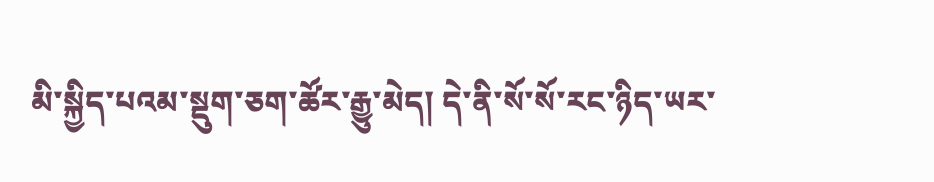མི་སྐྱིད་པའམ་སྡུག་ཅག་ཚོར་རྒྱུ་མེད། དེ་ནི་སོ་སོ་རང་ཉིད་ཡར་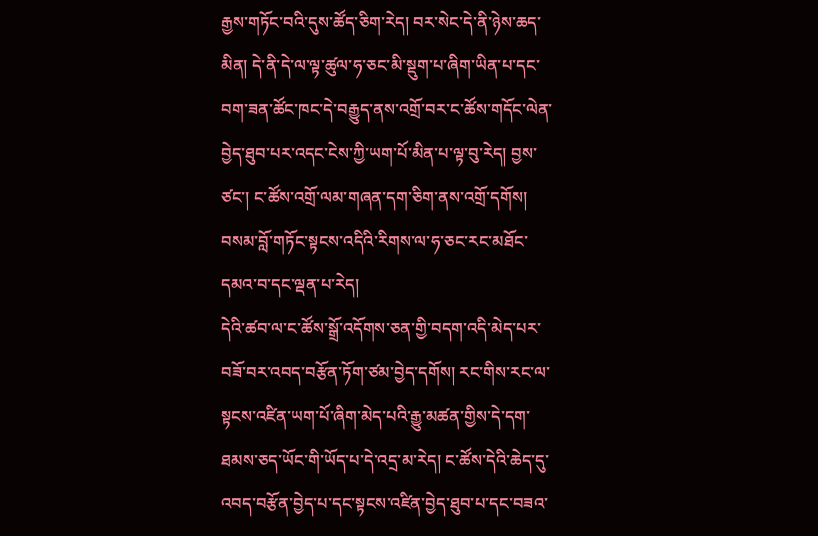རྒྱས་གཏོང་བའི་དུས་ཚོད་ཅིག་རེད། བར་སེང་དེ་ནི་ཉེས་ཆད་མིན། དེ་ནི་དེ་ལ་ལྟ་ཚུལ་ཧ་ཅང་མི་སྡུག་པ་ཞིག་ཡིན་པ་དང་བག་ཟན་ཚོང་ཁང་དེ་བརྒྱུད་ནས་འགྲོ་བར་ང་ཚོས་གདོང་ལེན་བྱེད་ཐུབ་པར་འདང་ངེས་ཀྱི་ཡག་པོ་མིན་པ་ལྟ་བུ་རེད། བྱས་ཙང་། ང་ཚོས་འགྲོ་ལམ་གཞན་དག་ཅིག་ནས་འགྲོ་དགོས། བསམ་བློ་གཏོང་སྟངས་འདིའི་རིགས་ལ་ཧ་ཅང་རང་མཐོང་དམའ་བ་དང་ལྡན་པ་རེད།
དེའི་ཚབ་ལ་ང་ཚོས་སྒྲོ་འདོགས་ཅན་གྱི་བདག་འདི་མེད་པར་བཟོ་བར་འབད་བརྩོན་ཏོག་ཙམ་བྱེད་དགོས། རང་གིས་རང་ལ་སྟངས་འཛིན་ཡག་པོ་ཞིག་མེད་པའི་རྒྱུ་མཚན་གྱིས་དེ་དག་ཐམས་ཅད་ཡོང་གི་ཡོད་པ་དེ་འདྲ་མ་རེད། ང་ཚོས་དེའི་ཆེད་དུ་འབད་བརྩོན་བྱེད་པ་དང་སྟངས་འཛིན་བྱེད་ཐུབ་པ་དང་བཟའ་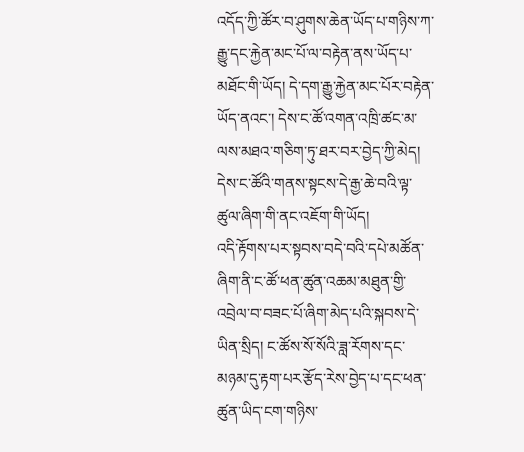འདོད་ཀྱི་ཚོར་བ་ཤུགས་ཆེན་ཡོད་པ་གཉིས་ཀ་རྒྱུ་དང་རྐྱེན་མང་པོ་ལ་བརྟེན་ནས་ཡོད་པ་མཐོང་གི་ཡོད། དེ་དག་རྒྱུ་རྐྱེན་མང་པོར་བརྟེན་ཡོད་ནའང་། དེས་ང་ཚོ་འགན་འཁྲི་ཚང་མ་ལས་མཐའ་གཅིག་ཏུ་ཐར་བར་བྱེད་ཀྱི་མེད། དེས་ང་ཚོའི་གནས་སྟངས་དེ་རྒྱ་ཆེ་བའི་ལྟ་ཚུལ་ཞིག་གི་ནང་འཇོག་གི་ཡོད།
འདི་རྟོགས་པར་སྟབས་བདེ་བའི་དཔེ་མཚོན་ཞིག་ནི་ང་ཚོ་ཕན་ཚུན་འཆམ་མཐུན་གྱི་འབྲེལ་བ་བཟང་པོ་ཞིག་མེད་པའི་སྐབས་དེ་ཡིན་སྲིད། ང་ཚོས་སོ་སོའི་ཟླ་རོགས་དང་མཉམ་དུ་རྟག་པར་རྩོད་རེས་བྱེད་པ་དང་ཕན་ཚུན་ཡིད་ངག་གཉིས་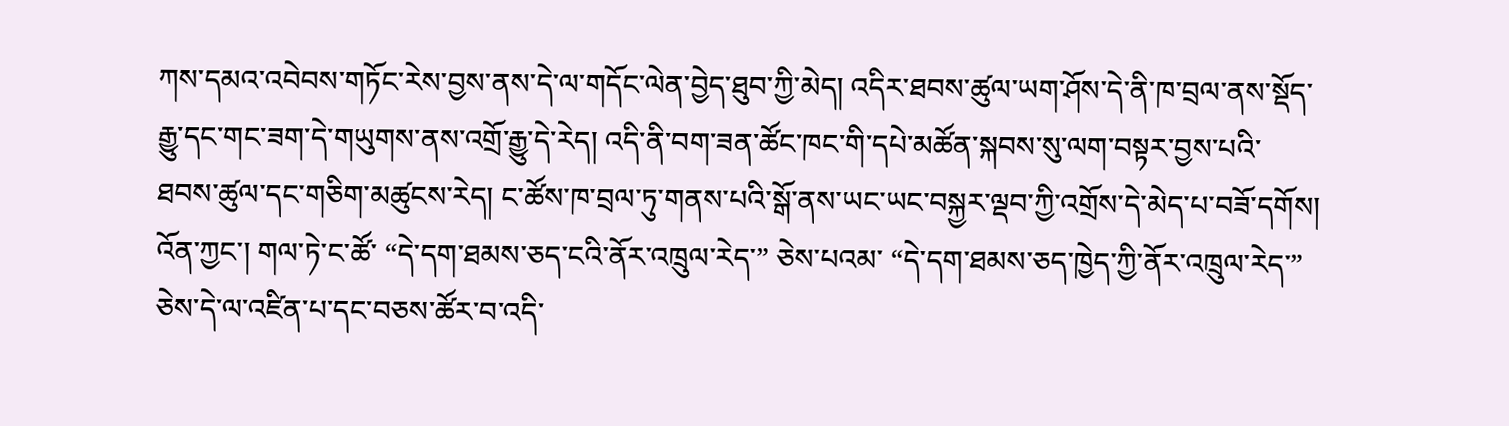ཀས་དམའ་འབེབས་གཏོང་རེས་བྱས་ནས་དེ་ལ་གདོང་ལེན་བྱེད་ཐུབ་ཀྱི་མེད། འདིར་ཐབས་ཚུལ་ཡག་ཤོས་དེ་ནི་ཁ་བྲལ་ནས་སྡོད་རྒྱུ་དང་གང་ཟག་དེ་གཡུགས་ནས་འགྲོ་རྒྱུ་དེ་རེད། འདི་ནི་བག་ཟན་ཚོང་ཁང་གི་དཔེ་མཚོན་སྐབས་སུ་ལག་བསྟར་བྱས་པའི་ཐབས་ཚུལ་དང་གཅིག་མཚུངས་རེད། ང་ཚོས་ཁ་བྲལ་ཏུ་གནས་པའི་སྒོ་ནས་ཡང་ཡང་བསྐྱར་ལྡབ་ཀྱི་འགྲོས་དེ་མེད་པ་བཟོ་དགོས། འོན་ཀྱང་། གལ་ཏེ་ང་ཚོ་ “དེ་དག་ཐམས་ཅད་ངའི་ནོར་འཁྲུལ་རེད་” ཅེས་པའམ་ “དེ་དག་ཐམས་ཅད་ཁྱེད་ཀྱི་ནོར་འཁྲུལ་རེད་” ཅེས་དེ་ལ་འཛིན་པ་དང་བཅས་ཚོར་བ་འདི་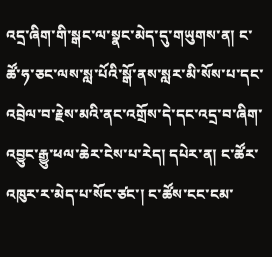འདྲ་ཞིག་གི་སྒང་ལ་སྣང་མེད་དུ་གཡུགས་ན། ང་ཚོ་ཧ་ཅང་ལས་སླ་པོའི་སྒོ་ནས་སླར་མི་སོས་པ་དང་འབྲེལ་བ་རྗེས་མའི་ནང་འགྲོས་དེ་དང་འདྲ་བ་ཞིག་འབྱུང་རྒྱུ་ཕལ་ཆེར་ངེས་པ་རེད། དཔེར་ན། ང་ཚོར་འཁུར་ར་མེད་པ་སོང་ཙང་། ང་ཚོས་ངང་ངམ་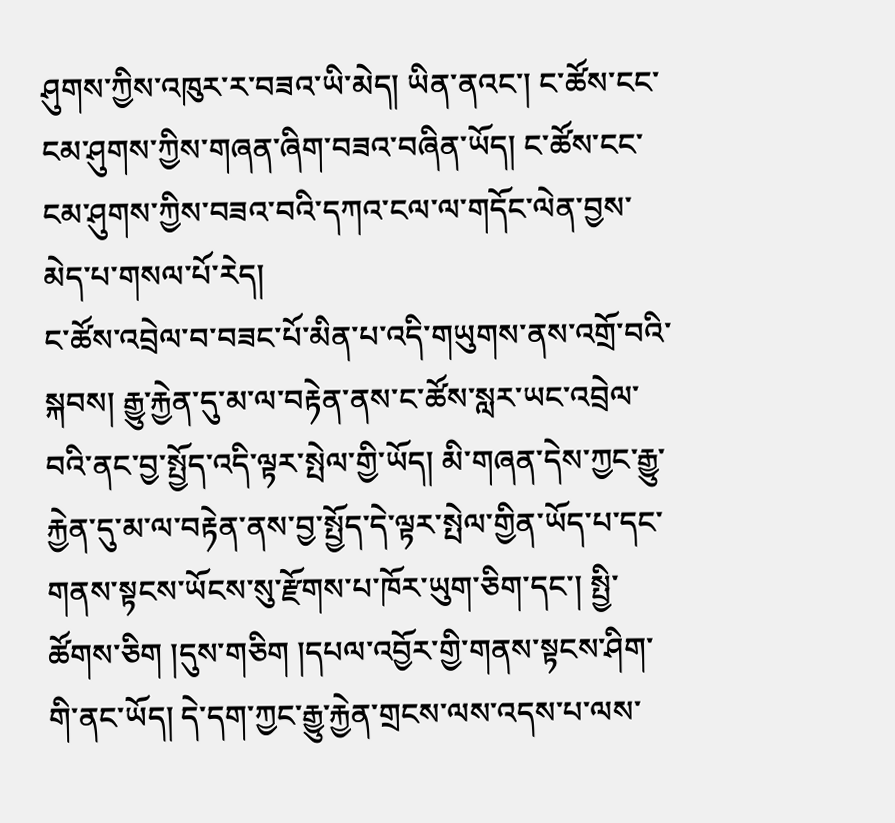ཤུགས་ཀྱིས་འཁུར་ར་བཟའ་ཡི་མེད། ཡིན་ནའང་། ང་ཚོས་ངང་ངམ་ཤུགས་ཀྱིས་གཞན་ཞིག་བཟའ་བཞིན་ཡོད། ང་ཚོས་ངང་ངམ་ཤུགས་ཀྱིས་བཟའ་བའི་དཀའ་ངལ་ལ་གདོང་ལེན་བྱས་མེད་པ་གསལ་པོ་རེད།
ང་ཚོས་འབྲེལ་བ་བཟང་པོ་མིན་པ་འདི་གཡུགས་ནས་འགྲོ་བའི་སྐབས། རྒྱུ་རྐྱེན་དུ་མ་ལ་བརྟེན་ནས་ང་ཚོས་སླར་ཡང་འབྲེལ་བའི་ནང་བྱ་སྤྱོད་འདི་ལྟར་སྤེལ་གྱི་ཡོད། མི་གཞན་དེས་ཀྱང་རྒྱུ་རྐྱེན་དུ་མ་ལ་བརྟེན་ནས་བྱ་སྤྱོད་དེ་ལྟར་སྤེལ་གྱིན་ཡོད་པ་དང་གནས་སྟངས་ཡོངས་སུ་རྫོགས་པ་ཁོར་ཡུག་ཅིག་དང་། སྤྱི་ཚོགས་ཅིག །དུས་གཅིག །དཔལ་འབྱོར་གྱི་གནས་སྟངས་ཤིག་གི་ནང་ཡོད། དེ་དག་ཀྱང་རྒྱུ་རྐྱེན་གྲངས་ལས་འདས་པ་ལས་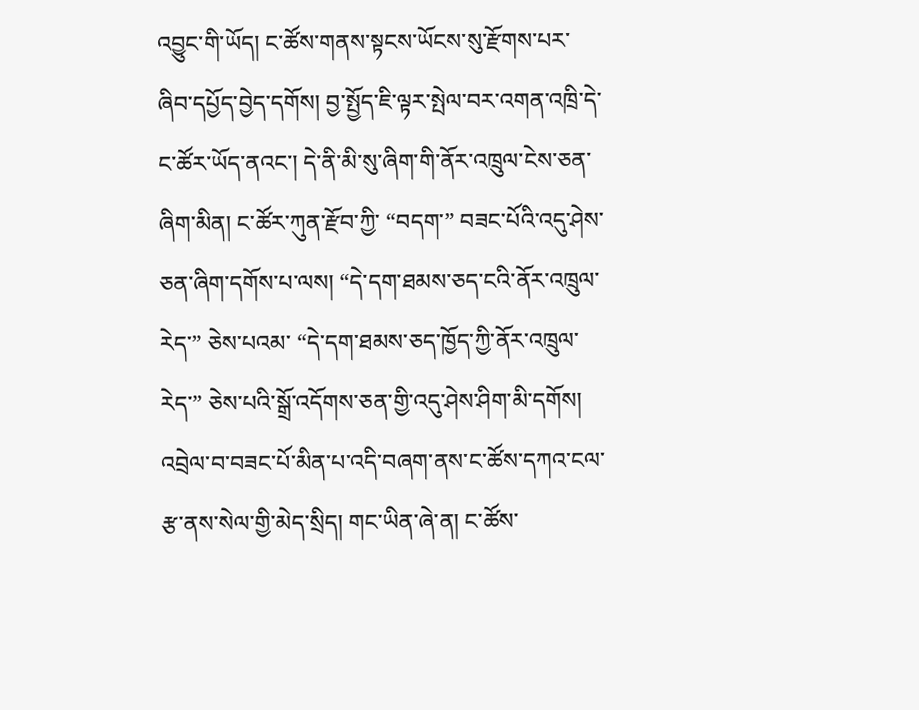འབྱུང་གི་ཡོད། ང་ཚོས་གནས་སྟངས་ཡོངས་སུ་རྫོགས་པར་ཞིབ་དཔྱོད་བྱེད་དགོས། བྱ་སྤྱོད་ཇི་ལྟར་སྤེལ་བར་འགན་འཁྲི་དེ་ང་ཚོར་ཡོད་ནའང་། དེ་ནི་མི་སུ་ཞིག་གི་ནོར་འཁྲུལ་ངེས་ཅན་ཞིག་མིན། ང་ཚོར་ཀུན་རྫོབ་ཀྱི་ “བདག་” བཟང་པོའི་འདུ་ཤེས་ཅན་ཞིག་དགོས་པ་ལས། “དེ་དག་ཐམས་ཅད་ངའི་ནོར་འཁྲུལ་རེད་” ཅེས་པའམ་ “དེ་དག་ཐམས་ཅད་ཁྱོད་ཀྱི་ནོར་འཁྲུལ་རེད་” ཅེས་པའི་སྒྲོ་འདོགས་ཅན་གྱི་འདུ་ཤེས་ཤིག་མི་དགོས།
འབྲེལ་བ་བཟང་པོ་མིན་པ་འདི་བཞག་ནས་ང་ཚོས་དཀའ་ངལ་རྩ་ནས་སེལ་གྱི་མེད་སྲིད། གང་ཡིན་ཞེ་ན། ང་ཚོས་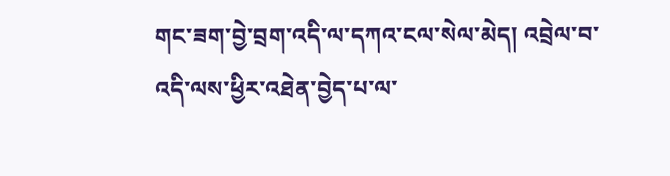གང་ཟག་བྱེ་བྲག་འདི་ལ་དཀའ་ངལ་སེལ་མེད། འབྲེལ་བ་འདི་ལས་ཕྱིར་འཐེན་བྱེད་པ་ལ་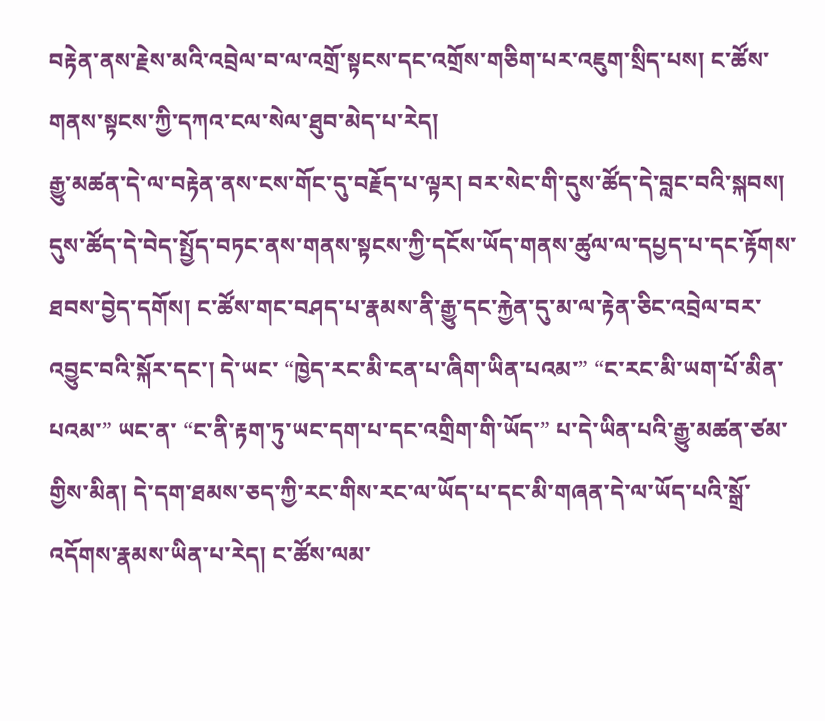བརྟེན་ནས་རྗེས་མའི་འབྲེལ་བ་ལ་འགྲོ་སྟངས་དང་འགྲོས་གཅིག་པར་འཇུག་སྲིད་པས། ང་ཚོས་གནས་སྟངས་ཀྱི་དཀའ་ངལ་སེལ་ཐུབ་མེད་པ་རེད།
རྒྱུ་མཚན་དེ་ལ་བརྟེན་ནས་ངས་གོང་དུ་བརྗོད་པ་ལྟར། བར་སེང་གི་དུས་ཚོད་དེ་བླང་བའི་སྐབས། དུས་ཚོད་དེ་བེད་སྤྱོད་བཏང་ནས་གནས་སྟངས་ཀྱི་དངོས་ཡོད་གནས་ཚུལ་ལ་དཔྱད་པ་དང་རྟོགས་ཐབས་བྱེད་དགོས། ང་ཚོས་གང་བཤད་པ་རྣམས་ནི་རྒྱུ་དང་རྐྱེན་དུ་མ་ལ་རྟེན་ཅིང་འབྲེལ་བར་འབྱུང་བའི་སྐོར་དང་། དེ་ཡང་ “ཁྱེད་རང་མི་ངན་པ་ཞིག་ཡིན་པའམ་” “ང་རང་མི་ཡག་པོ་མིན་པའམ་” ཡང་ན་ “ང་ནི་རྟག་ཏུ་ཡང་དག་པ་དང་འགྲིག་གི་ཡོད་” པ་དེ་ཡིན་པའི་རྒྱུ་མཚན་ཙམ་གྱིས་མིན། དེ་དག་ཐམས་ཅད་ཀྱི་རང་གིས་རང་ལ་ཡོད་པ་དང་མི་གཞན་དེ་ལ་ཡོད་པའི་སྒྲོ་འདོགས་རྣམས་ཡིན་པ་རེད། ང་ཚོས་ལམ་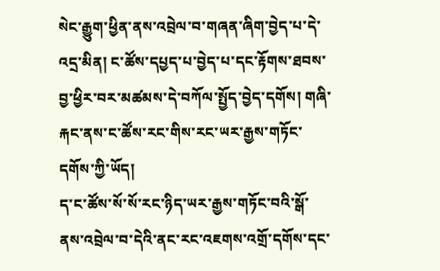སེང་རྒྱུག་ཕྱིན་ནས་འབྲེལ་བ་གཞན་ཞིག་བྱེད་པ་དེ་འདྲ་མིན། ང་ཚོས་དཔྱད་པ་བྱེད་པ་དང་རྟོགས་ཐབས་བྱ་ཕྱིར་བར་མཚམས་དེ་བཀོལ་སྤྱོད་བྱེད་དགོས། གཞི་རྐང་ནས་ང་ཚོས་རང་གིས་རང་ཡར་རྒྱས་གཏོང་དགོས་ཀྱི་ཡོད།
ད་ང་ཚོས་སོ་སོ་རང་ཉིད་ཡར་རྒྱས་གཏོང་བའི་སྒོ་ནས་འབྲེལ་བ་དེའི་ནང་རང་འཇགས་འགྲོ་དགོས་དང་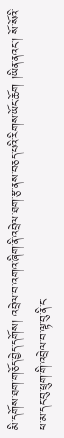མི་དགོས་ཐག་གཅོད་བྱེད་དགོས། འབྲེལ་བ་འགའ་ཞིག་ནི་འབྲེལ་ཐག་རྩ་ནས་བཅད་པའི་རིགས་ཡོང་ཆོག །ཡིན་ནའང་། སོ་སོའི་ཕ་མ་དང་བུ་ཕྲུག་གི་འབྲེལ་བ་ལྟ་བུ་ནི་ང་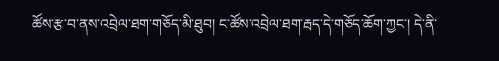ཚོས་རྩ་བ་ནས་འབྲེལ་ཐག་གཅོད་མི་ཐུབ། ང་ཚོས་འབྲེལ་ཐག་རྦད་དེ་གཅོད་ཆོག་ཀྱང་། དེ་ནི་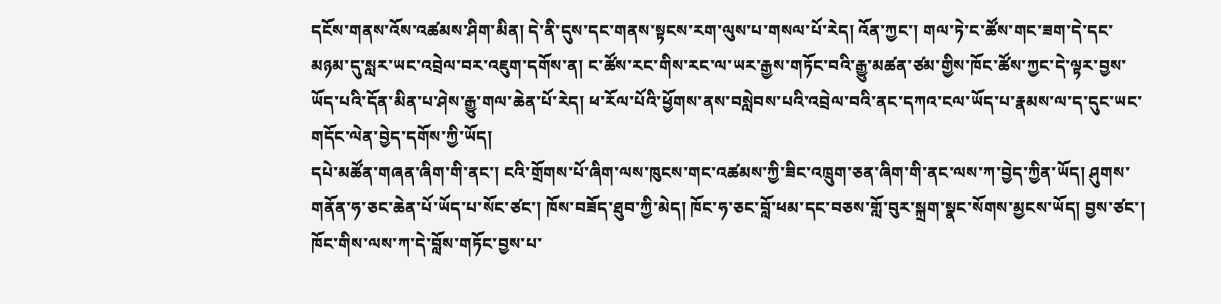དངོས་གནས་འོས་འཚམས་ཤིག་མིན། དེ་ནི་དུས་དང་གནས་སྟངས་རག་ལུས་པ་གསལ་པོ་རེད། འོན་ཀྱང་། གལ་ཏེ་ང་ཚོས་གང་ཟག་དེ་དང་མཉམ་དུ་སླར་ཡང་འབྲེལ་བར་འཇུག་དགོས་ན། ང་ཚོས་རང་གིས་རང་ལ་ཡར་རྒྱས་གཏོང་བའི་རྒྱུ་མཚན་ཙམ་གྱིས་ཁོང་ཚོས་ཀྱང་དེ་ལྟར་བྱས་ཡོད་པའི་དོན་མིན་པ་ཤེས་རྒྱུ་གལ་ཆེན་པོ་རེད། ཕ་རོལ་པོའི་ཕྱོགས་ནས་བསླེབས་པའི་འབྲེལ་བའི་ནང་དཀའ་ངལ་ཡོད་པ་རྣམས་ལ་ད་དུང་ཡང་གདོང་ལེན་བྱེད་དགོས་ཀྱི་ཡོད།
དཔེ་མཚོན་གཞན་ཞིག་གི་ནང་། ངའི་གྲོགས་པོ་ཞིག་ལས་ཁུངས་གང་འཚམས་ཀྱི་ཟིང་འཁྲུག་ཅན་ཞིག་གི་ནང་ལས་ཀ་བྱེད་ཀྱིན་ཡོད། ཤུགས་གནོན་ཧ་ཅང་ཆེན་པོ་ཡོད་པ་སོང་ཙང་། ཁོས་བཟོད་ཐུབ་ཀྱི་མེད། ཁོང་ཧ་ཅང་བློ་ཕམ་དང་བཅས་གློ་བུར་སྐྲག་སྣང་སོགས་མྱངས་ཡོད། བྱས་ཙང་། ཁོང་གིས་ལས་ཀ་དེ་བློས་གཏོང་བྱས་པ་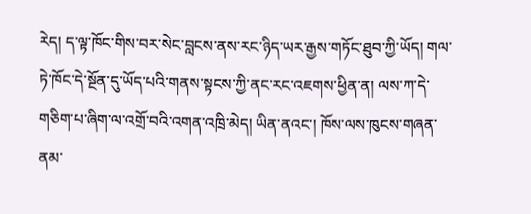རེད། ད་ལྟ་ཁོང་གིས་བར་སེང་བླངས་ནས་རང་ཉིད་ཡར་རྒྱས་གཏོང་ཐུབ་ཀྱི་ཡོད། གལ་ཏེ་ཁོང་དེ་སྔོན་དུ་ཡོད་པའི་གནས་སྟངས་ཀྱི་ནང་རང་འཇགས་ཕྱིན་ན། ལས་ཀ་དེ་གཅིག་པ་ཞིག་ལ་འགྲོ་བའི་འགན་འཁྲི་མེད། ཡིན་ནའང་། ཁོས་ལས་ཁུངས་གཞན་ནམ་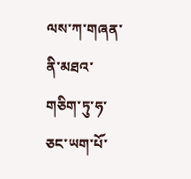ལས་ཀ་གཞན་ནི་མཐའ་གཅིག་ཏུ་ཧ་ཅང་ཡག་པོ་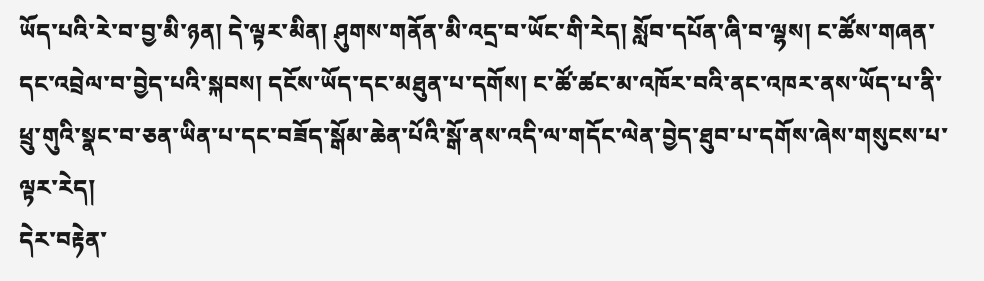ཡོད་པའི་རེ་བ་བྱ་མི་ཉན། དེ་ལྟར་མིན། ཤུགས་གནོན་མི་འདྲ་བ་ཡོང་གི་རེད། སློབ་དཔོན་ཞི་བ་ལྷས། ང་ཚོས་གཞན་དང་འབྲེལ་བ་བྱེད་པའི་སྐབས། དངོས་ཡོད་དང་མཐུན་པ་དགོས། ང་ཚོ་ཚང་མ་འཁོར་བའི་ནང་འཁར་ནས་ཡོད་པ་ནི་ཕྲུ་གུའི་སྣང་བ་ཅན་ཡིན་པ་དང་བཟོད་སྒོམ་ཆེན་པོའི་སྒོ་ནས་འདི་ལ་གདོང་ལེན་བྱེད་ཐུབ་པ་དགོས་ཞེས་གསུངས་པ་ལྟར་རེད།
དེར་བརྟེན་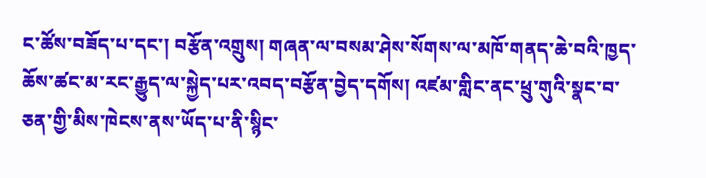ང་ཚོས་བཟོད་པ་དང་། བརྩོན་འགྲུས། གཞན་ལ་བསམ་ཤེས་སོགས་ལ་མཁོ་གནད་ཆེ་བའི་ཁྱད་ཆོས་ཚང་མ་རང་རྒྱུད་ལ་སྐྱེད་པར་འབད་བརྩོན་བྱེད་དགོས། འཛམ་གླིང་ནང་ཕྲུ་གུའི་སྣང་བ་ཅན་གྱི་མིས་ཁེངས་ནས་ཡོད་པ་ནི་སྙིང་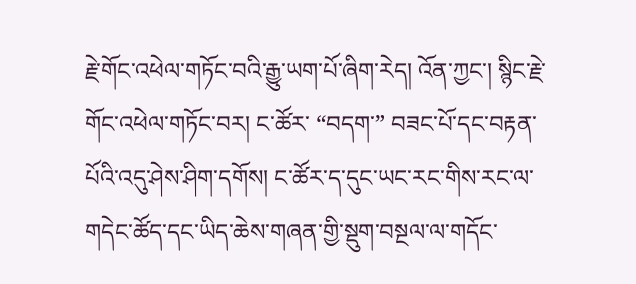རྗེ་གོང་འཕེལ་གཏོང་བའི་རྒྱུ་ཡག་པོ་ཞིག་རེད། འོན་ཀྱང་། སྙིང་རྗེ་གོང་འཕེལ་གཏོང་བར། ང་ཚོར་ “བདག་” བཟང་པོ་དང་བརྟན་པོའི་འདུ་ཤེས་ཤིག་དགོས། ང་ཚོར་ད་དུང་ཡང་རང་གིས་རང་ལ་གདེང་ཚོད་དང་ཡིད་ཆེས་གཞན་གྱི་སྡུག་བསྔལ་ལ་གདོང་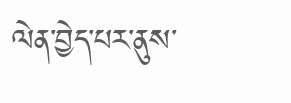ལེན་བྱེད་པར་ནུས་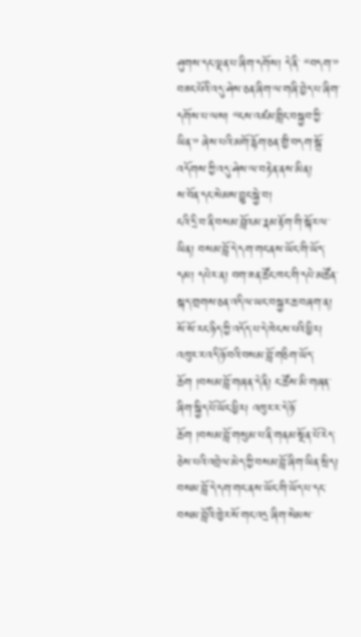ཤུགས་དང་ལྡན་པ་ཞིག་དགོས། དེ་ནི་ “བདག་” བཟང་པོའི་འདུ་ཤེས་ཅན་ཞིག་ལ་གཞི་བྱེད་པ་ཞིག་དགོས་པ་ལས། “ངས་འཛམ་གླིང་བསྐྱབ་ཀྱི་ཡིན་” ཞེས་པའི་མགོ་རྙོག་ཅན་གྱི་བདག་སྒྲོ་འདོགས་ཀྱི་འདུ་ཤེས་ལ་བརྟེན་ནས་མིན།
ས་བོན་དང་སེམས་བྱུང་སྐྱེ་བ།
ངའི་དྲི་བ་ནི་བསམ་བློའམ་རྣམ་རྟོག་གི་སྐོར་ལ་ཡིན། བསམ་བློ་དེ་དག་གང་ནས་ཡོང་གི་ཡོད་དམ། དཔེར་ན། བག་ཟན་ཚོང་ཁང་གི་དཔེ་མཚོན་སྐད་གྲགས་ཅན་འདི་ལ་ཡང་བསྐྱར་ཆ་བཞག་ན། སོ་སོ་རང་ཉིད་ཀྱི་འདོད་པ་དེ་ཁེངས་པའི་ཕྱིར། འཁུར་ར་འདི་ཉོ་བའི་བསམ་བློ་གཅིག་ཡོད་ཆོག །བསམ་བློ་གཞན་དེ་ནི། ང་ཚོས་མི་གཞན་ཞིག་སྐྱིད་པོ་ཡོང་ཕྱིར། འཁུར་ར་དེ་ཉོ་ཆོག །བསམ་བློ་གསུམ་པ་ནི་གནམ་སྔོན་པོ་རེད་ཅེས་པའི་འབྲེལ་མེད་ཀྱི་བསམ་བློ་ཞིག་ཡིན་སྲིད། བསམ་བློ་དེ་དག་གང་ནས་ཡོང་གི་ཡོད་པ་དང་བསམ་བློའི་ཁྱེར་སོ་གང་འདྲ་ཞིག་སེམས་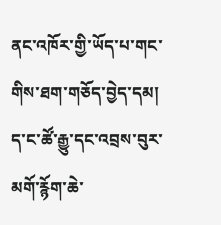ནང་འཁོར་གྱི་ཡོད་པ་གང་གིས་ཐག་གཅོད་བྱེད་དམ།
ད་ང་ཚོ་རྒྱུ་དང་འབྲས་བུར་མགོ་རྙོག་ཆེ་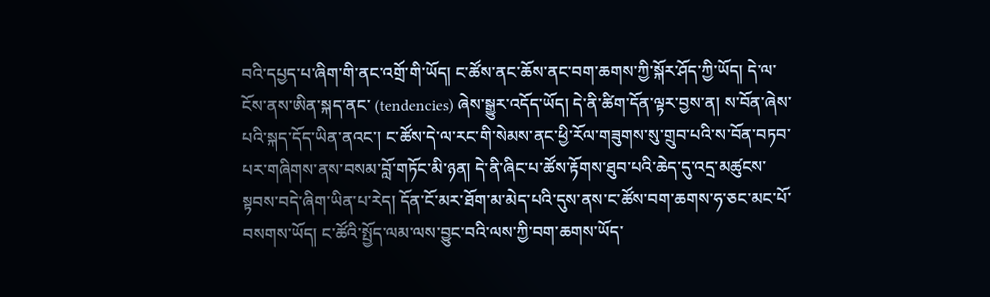བའི་དཔྱད་པ་ཞིག་གི་ནང་འགྲོ་གི་ཡོད། ང་ཚོས་ནང་ཆོས་ནང་བག་ཆགས་ཀྱི་སྐོར་ཤོད་ཀྱི་ཡོད། དེ་ལ་ངོས་ནས་ཨིན་སྐད་ནང་ (tendencies) ཞེས་སྒྱུར་འདོད་ཡོད། དེ་ནི་ཚིག་དོན་ལྟར་བྱས་ན། ས་བོན་ཞེས་པའི་སྐད་དོད་ཡིན་ནའང་། ང་ཚོས་དེ་ལ་རང་གི་སེམས་ནང་ཕྱི་རོལ་གཟུགས་སུ་གྲུབ་པའི་ས་བོན་བཏབ་པར་གཞིགས་ནས་བསམ་བློ་གཏོང་མི་ཉན། དེ་ནི་ཞིང་པ་ཚོས་རྟོགས་ཐུབ་པའི་ཆེད་དུ་འདྲ་མཚུངས་སྟབས་བདེ་ཞིག་ཡིན་པ་རེད། དོན་ངོ་མར་ཐོག་མ་མེད་པའི་དུས་ནས་ང་ཚོས་བག་ཆགས་ཧ་ཅང་མང་པོ་བསགས་ཡོད། ང་ཚོའི་སྤྱོད་ལམ་ལས་བྱུང་བའི་ལས་ཀྱི་བག་ཆགས་ཡོད་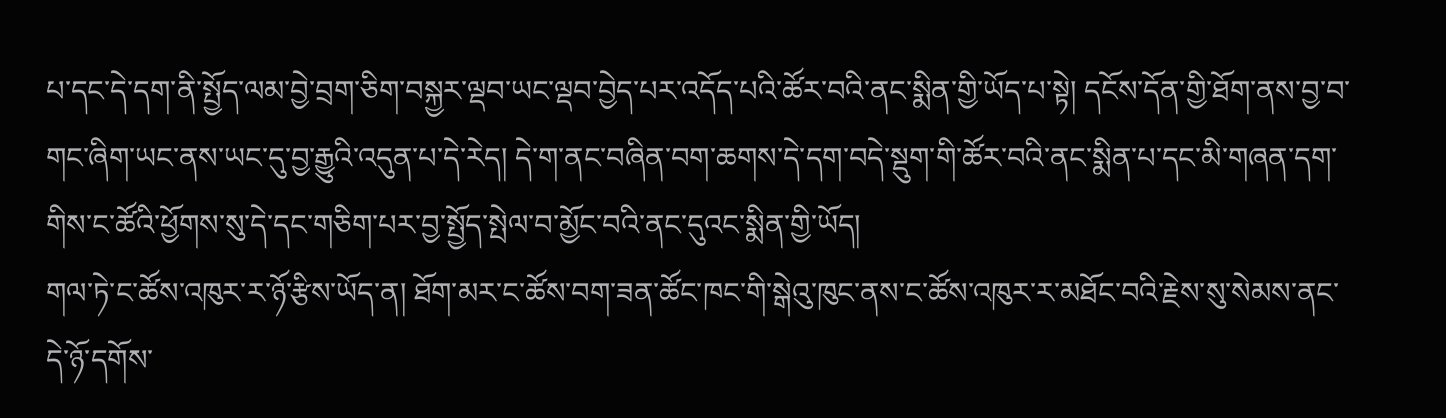པ་དང་དེ་དག་ནི་སྤྱོད་ལམ་བྱེ་བྲག་ཅིག་བསྐྱར་ལྡབ་ཡང་ལྡབ་བྱེད་པར་འདོད་པའི་ཚོར་བའི་ནང་སྨིན་གྱི་ཡོད་པ་སྟེ། དངོས་དོན་གྱི་ཐོག་ནས་བྱ་བ་གང་ཞིག་ཡང་ནས་ཡང་དུ་བྱ་རྒྱུའི་འདུན་པ་དེ་རེད། དེ་ག་ནང་བཞིན་བག་ཆགས་དེ་དག་བདེ་སྡུག་གི་ཚོར་བའི་ནང་སྨིན་པ་དང་མི་གཞན་དག་གིས་ང་ཚོའི་ཕྱོགས་སུ་དེ་དང་གཅིག་པར་བྱ་སྤྱོད་སྤེལ་བ་མྱོང་བའི་ནང་དུའང་སྨིན་གྱི་ཡོད།
གལ་ཏེ་ང་ཚོས་འཁུར་ར་ཉོ་རྩིས་ཡོད་ན། ཐོག་མར་ང་ཚོས་བག་ཟན་ཚོང་ཁང་གི་སྒེའུ་ཁུང་ནས་ང་ཚོས་འཁུར་ར་མཐོང་བའི་རྗེས་སུ་སེམས་ནང་དེ་ཉོ་དགོས་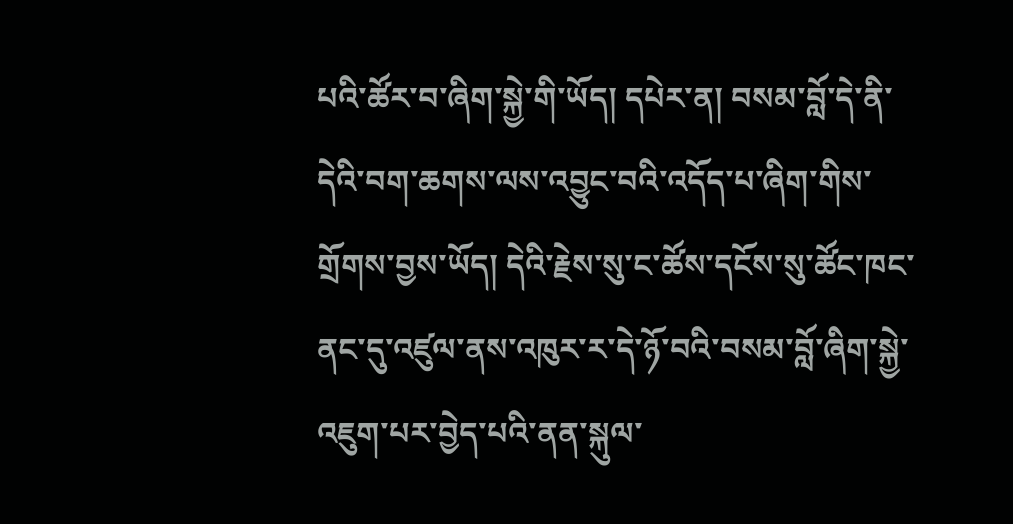པའི་ཚོར་བ་ཞིག་སྐྱེ་གི་ཡོད། དཔེར་ན། བསམ་བློ་དེ་ནི་དེའི་བག་ཆགས་ལས་འབྱུང་བའི་འདོད་པ་ཞིག་གིས་གྲོགས་བྱས་ཡོད། དེའི་རྗེས་སུ་ང་ཚོས་དངོས་སུ་ཚོང་ཁང་ནང་དུ་འཛུལ་ནས་འཁུར་ར་དེ་ཉོ་བའི་བསམ་བློ་ཞིག་སྐྱེ་འཇུག་པར་བྱེད་པའི་ནན་སྐུལ་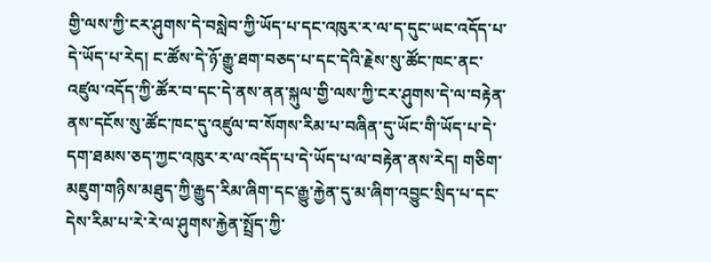གྱི་ལས་ཀྱི་ངར་ཤུགས་དེ་བསླེབ་ཀྱི་ཡོད་པ་དང་འཁུར་ར་ལ་ད་དུང་ཡང་འདོད་པ་དེ་ཡོད་པ་རེད། ང་ཚོས་དེ་ཉོ་རྒྱུ་ཐག་བཅད་པ་དང་དེའི་རྗེས་སུ་ཚོང་ཁང་ནང་འཛུལ་འདོད་ཀྱི་ཚོར་བ་དང་དེ་ནས་ནན་སྐུལ་གྱི་ལས་ཀྱི་ངར་ཤུགས་དེ་ལ་བརྟེན་ནས་དངོས་སུ་ཚོང་ཁང་དུ་འཛུལ་བ་སོགས་རིམ་པ་བཞིན་དུ་ཡོང་གི་ཡོད་པ་དེ་དག་ཐམས་ཅད་ཀྱང་འཁུར་ར་ལ་འདོད་པ་དེ་ཡོད་པ་ལ་བརྟེན་ནས་རེད། གཅིག་མཇུག་གཉིས་མཐུད་ཀྱི་རྒྱུད་རིམ་ཞིག་དང་རྒྱུ་རྐྱེན་དུ་མ་ཞིག་འབྱུང་སྲིད་པ་དང་དེས་རིམ་པ་རེ་རེ་ལ་ཤུགས་རྐྱེན་སྤྲོད་ཀྱི་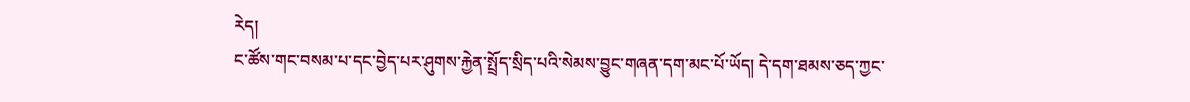རེད།
ང་ཚོས་གང་བསམ་པ་དང་བྱེད་པར་ཤུགས་རྐྱེན་སྤྲོད་སྲིད་པའི་སེམས་བྱུང་གཞན་དག་མང་པོ་ཡོད། དེ་དག་ཐམས་ཅད་ཀྱང་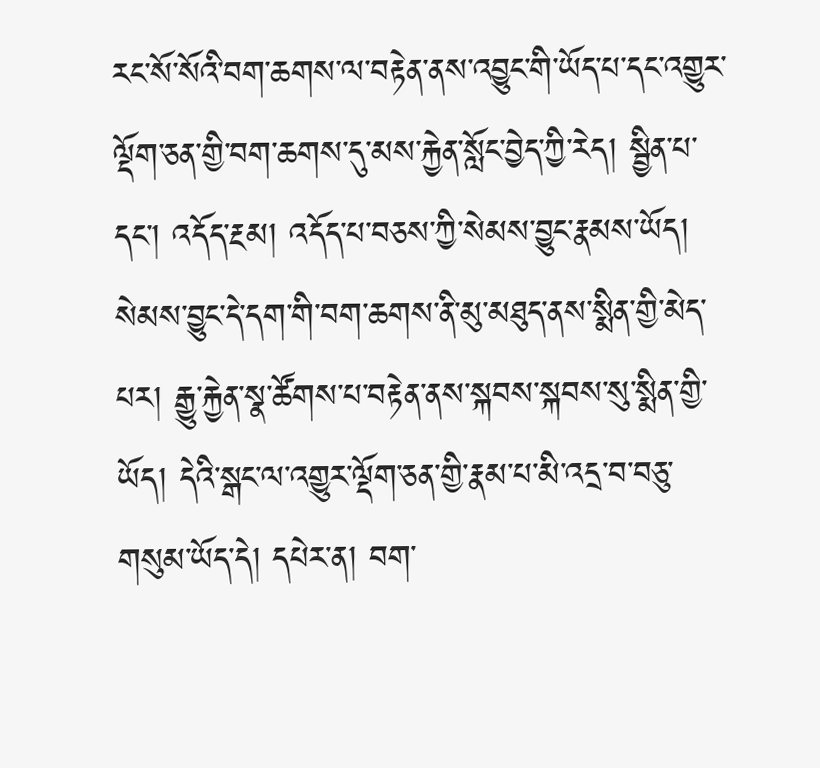རང་སོ་སོའི་བག་ཆགས་ལ་བརྟེན་ནས་འབྱུང་གི་ཡོད་པ་དང་འགྱུར་ལྡོག་ཅན་གྱི་བག་ཆགས་དུ་མས་རྐྱེན་སློང་བྱེད་ཀྱི་རེད། སྦྱིན་པ་དང་། འདོད་རྔམ། འདོད་པ་བཅས་ཀྱི་སེམས་བྱུང་རྣམས་ཡོད། སེམས་བྱུང་དེ་དག་གི་བག་ཆགས་ནི་མུ་མཐུད་ནས་སྨིན་གྱི་མེད་པར། རྒྱུ་རྐྱེན་སྣ་ཚོགས་པ་བརྟེན་ནས་སྐབས་སྐབས་སུ་སྨིན་གྱི་ཡོད། དེའི་སྒང་ལ་འགྱུར་ལྡོག་ཅན་གྱི་རྣམ་པ་མི་འདྲ་བ་བཅུ་གསུམ་ཡོད་དེ། དཔེར་ན། བག་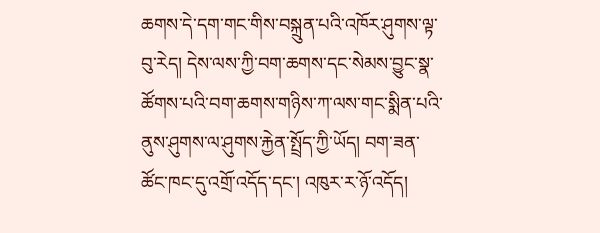ཆགས་དེ་དག་གང་གིས་བསྐྲུན་པའི་འཁོར་ཤུགས་ལྟ་བུ་རེད། དེས་ལས་ཀྱི་བག་ཆགས་དང་སེམས་བྱུང་སྣ་ཚོགས་པའི་བག་ཆགས་གཉིས་ཀ་ལས་གང་སྨིན་པའི་ནུས་ཤུགས་ལ་ཤུགས་རྐྱེན་སྤྲོད་ཀྱི་ཡོད། བག་ཟན་ཚོང་ཁང་དུ་འགྲོ་འདོད་དང་། འཁུར་ར་ཉོ་འདོད།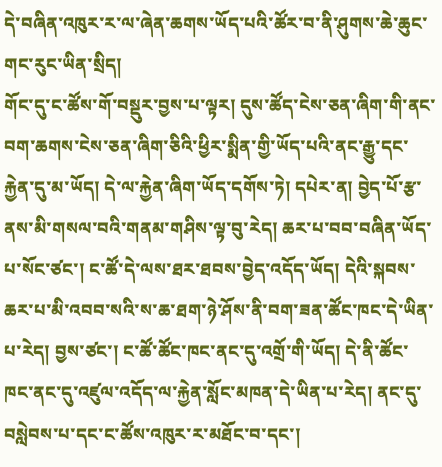དེ་བཞིན་འཁུར་ར་ལ་ཞེན་ཆགས་ཡོད་པའི་ཚོར་བ་ནི་ཤུགས་ཆེ་ཆུང་གང་རུང་ཡིན་སྲིད།
གོང་དུ་ང་ཚོས་གོ་བསྡུར་བྱས་པ་ལྟར། དུས་ཚོད་ངེས་ཅན་ཞིག་གི་ནང་བག་ཆགས་ངེས་ཅན་ཞིག་ཅིའི་ཕྱིར་སྨིན་གྱི་ཡོད་པའི་ནང་རྒྱུ་དང་རྐྱེན་དུ་མ་ཡོད། དེ་ལ་རྐྱེན་ཞིག་ཡོད་དགོས་ཏེ། དཔེར་ན། བྱེད་པོ་རྩ་ནས་མི་གསལ་བའི་གནམ་གཤིས་ལྟ་བུ་རེད། ཆར་པ་བབ་བཞིན་ཡོད་པ་སོང་ཙང་། ང་ཚོ་དེ་ལས་ཐར་ཐབས་བྱེད་འདོད་ཡོད། དེའི་སྐབས་ཆར་པ་མི་འབབ་སའི་ས་ཆ་ཐག་ཉེ་ཤོས་ནི་བག་ཟན་ཚོང་ཁང་དེ་ཡིན་པ་རེད། བྱས་ཙང་། ང་ཚོ་ཚོང་ཁང་ནང་དུ་འགྲོ་གི་ཡོད། དེ་ནི་ཚོང་ཁང་ནང་དུ་འཛུལ་འདོད་ལ་རྐྱེན་སློང་མཁན་དེ་ཡིན་པ་རེད། ནང་དུ་བསླེབས་པ་དང་ང་ཚོས་འཁུར་ར་མཐོང་བ་དང་།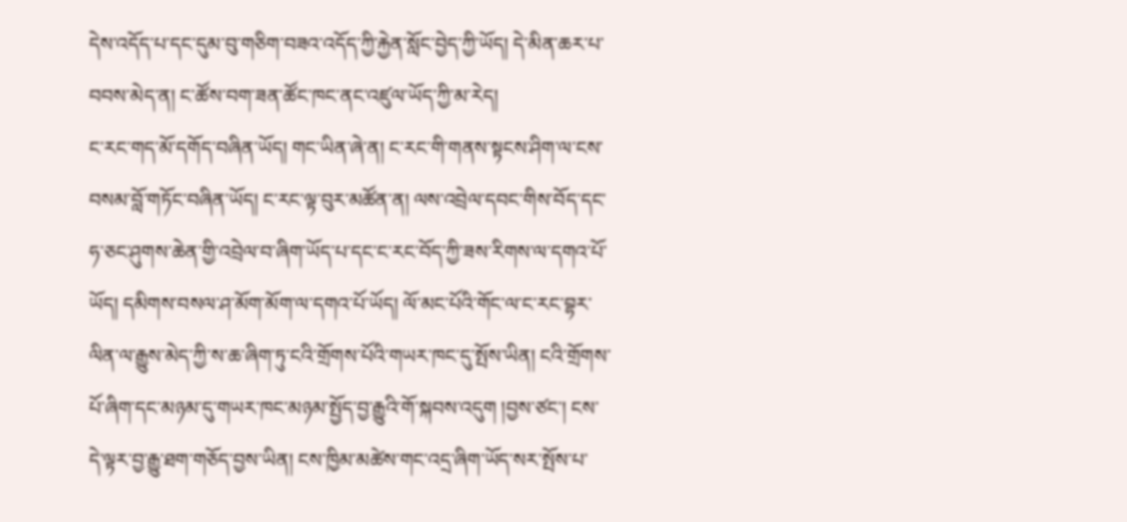དེས་འདོད་པ་དང་དུམ་བུ་གཅིག་བཟའ་འདོད་ཀྱི་རྐྱེན་སློང་བྱེད་ཀྱི་ཡོད། དེ་མིན་ཆར་པ་བབས་མེད་ན། ང་ཚོས་བག་ཟན་ཚོང་ཁང་ནང་འཛུལ་ཡོད་ཀྱི་མ་རེད།
ང་རང་གད་མོ་དགོད་བཞིན་ཡོད། གང་ཡིན་ཞེ་ན། ང་རང་གི་གནས་སྟངས་ཤིག་ལ་ངས་བསམ་བློ་གཏོང་བཞིན་ཡོད། ང་རང་ལྟ་བུར་མཚོན་ན། ལས་འབྲེལ་དབང་གིས་བོད་དང་ཧ་ཅང་ཤུགས་ཆེན་གྱི་འབྲེལ་བ་ཞིག་ཡོད་པ་དང་ང་རང་བོད་ཀྱི་ཟས་རིགས་ལ་དགའ་པོ་ཡོད། དམིགས་བསལ་ཤ་མོག་མོག་ལ་དགའ་པོ་ཡོད། ལོ་མང་པོའི་གོང་ལ་ང་རང་བྷར་ལིན་ལ་རྒྱུས་མེད་ཀྱི་ས་ཆ་ཞིག་ཏུ་ངའི་གྲོགས་པོའི་གཡར་ཁང་དུ་སྤོས་ཡིན། ངའི་གྲོགས་པོ་ཞིག་དང་མཉམ་དུ་གཡར་ཁང་མཉམ་སྤྱོད་བྱ་རྒྱུའི་གོ་སྐབས་འདུག །བྱས་ཙང་། ངས་དེ་ལྟར་བྱ་རྒྱུ་ཐག་གཅོད་བྱས་ཡིན། ངས་ཁྱིམ་མཚེས་གང་འདྲ་ཞིག་ཡོད་སར་སྤོས་པ་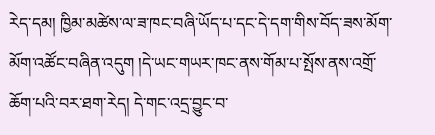རེད་དམ། ཁྱིམ་མཚེས་ལ་ཟ་ཁང་བཞི་ཡོད་པ་དང་དེ་དག་གིས་བོད་ཟས་མོག་མོག་འཚོང་བཞིན་འདུག །དེ་ཡང་གཡར་ཁང་ནས་གོམ་པ་སྤོས་ནས་འགྲོ་ཆོག་པའི་བར་ཐག་རེད། དེ་གང་འདྲ་བྱུང་བ་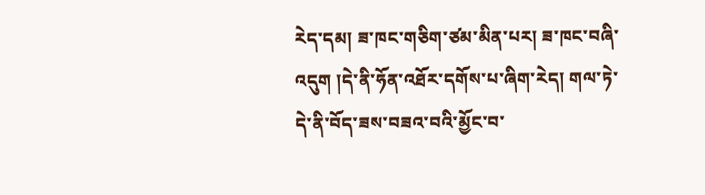རེད་དམ། ཟ་ཁང་གཅིག་ཙམ་མིན་པར། ཟ་ཁང་བཞི་འདུག །དེ་ནི་ཧོན་འཐོར་དགོས་པ་ཞིག་རེད། གལ་ཏེ་དེ་ནི་བོད་ཟས་བཟའ་བའི་མྱོང་བ་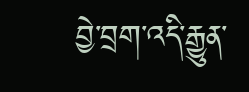བྱེ་བྲག་འདི་རྒྱུན་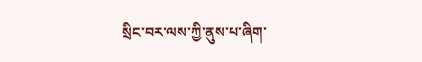སྲིང་བར་ལས་ཀྱི་ནུས་པ་ཞིག་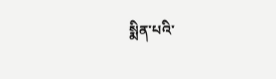སྨིན་པའི་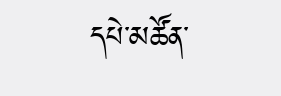དཔེ་མཚོན་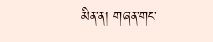མིན་ན། གཞན་གང་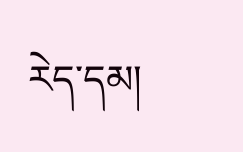རེད་དམ།